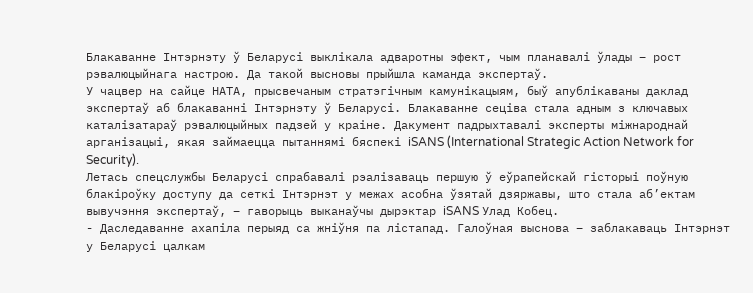Блакаванне Інтэрнэту ў Беларусі выклікала адваротны эфект, чым планавалі ўлады – рост рэвалюцыйнага настрою. Да такой высновы прыйшла каманда экспертаў.
У чацвер на сайце НАТА, прысвечаным стратэгічным камунікацыям, быў апублікаваны даклад экспертаў аб блакаванні Інтэрнэту ў Беларусі. Блакаванне сеціва стала адным з ключавых каталізатараў рэвалюцыйных падзей у краіне. Дакумент падрыхтавалі эксперты міжнароднай арганізацыі, якая займаецца пытаннямі бяспекі iSANS (International Strategic Action Network for Security).
Летась спецслужбы Беларусі спрабавалі рэалізаваць першую ў еўрапейскай гісторыі поўную блакіроўку доступу да сеткі Інтэрнэт у межах асобна ўзятай дзяржавы, што стала аб’ектам вывучэння экспертаў, – гаворыць выканаўчы дырэктар iSANS Улад Кобец.
- Даследаванне ахапіла перыяд са жніўня па лістапад. Галоўная выснова – заблакаваць Інтэрнэт у Беларусі цалкам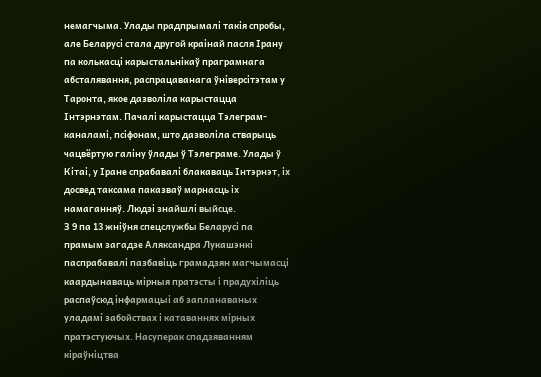немагчыма. Улады прадпрымалі такія спробы, але Беларусі стала другой краінай пасля Ірану па колькасці карыстальнікаў праграмнага абсталявання, распрацаванага ўніверсітэтам у Таронта, якое дазволіла карыстацца Інтэрнэтам. Пачалі карыстацца Тэлеграм-каналамі, псіфонам, што дазволіла стварыць чацвёртую галіну ўлады ў Тэлеграме. Улады ў Кітаі, у Іране спрабавалі блакаваць Інтэрнэт, іх досвед таксама паказваў марнасць іх намаганняў. Людзі знайшлі выйсце.
З 9 па 13 жніўня спецслужбы Беларусі па прамым загадзе Аляксандра Лукашэнкі паспрабавалі пазбавіць грамадзян магчымасці каардынаваць мірныя пратэсты і прадухіліць распаўсюд інфармацыі аб запланаваных уладамі забойствах і катаваннях мірных пратэстуючых. Насуперак спадзяванням кіраўніцтва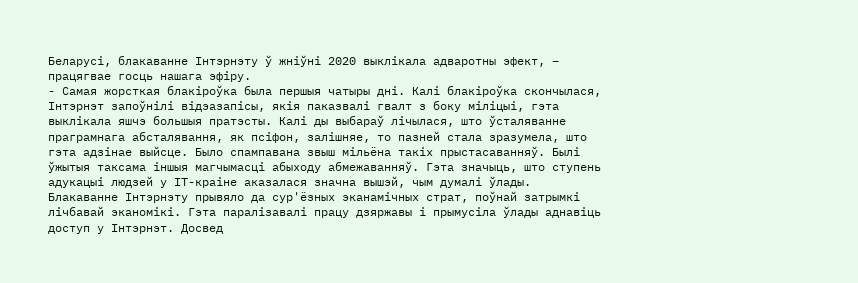Беларусі, блакаванне Інтэрнэту ў жніўні 2020 выклікала адваротны эфект, – працягвае госць нашага эфіру.
- Самая жорсткая блакіроўка была першыя чатыры дні. Калі блакіроўка скончылася, Інтэрнэт запоўнілі відэазапісы, якія паказвалі гвалт з боку міліцыі, гэта выклікала яшчэ большыя пратэсты. Калі ды выбараў лічылася, што ўсталяванне праграмнага абсталявання, як псіфон, залішняе, то пазней стала зразумела, што гэта адзінае выйсце. Было спампавана звыш мільёна такіх прыстасаванняў. Былі ўжытыя таксама іншыя магчымасці абыходу абмежаванняў. Гэта значыць, што ступень адукацыі людзей у ІТ-краіне аказалася значна вышэй, чым думалі ўлады.
Блакаванне Інтэрнэту прывяло да сур'ёзных эканамічных страт, поўнай затрымкі лічбавай эканомікі. Гэта паралізавалі працу дзяржавы і прымусіла ўлады аднавіць доступ у Інтэрнэт. Досвед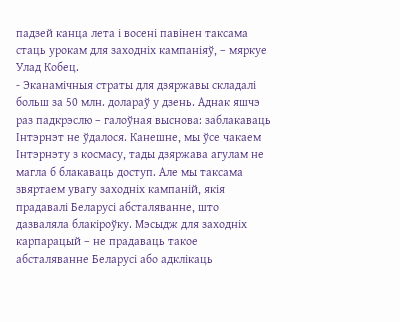падзей канца лета і восені павінен таксама стаць урокам для заходніх кампаніяў, – мяркуе Улад Кобец.
- Эканамічныя страты для дзяржавы складалі больш за 50 млн. долараў у дзень. Аднак яшчэ раз падкрэслю – галоўная выснова: заблакаваць Інтэрнэт не ўдалося. Канешне, мы ўсе чакаем Інтэрнэту з космасу, тады дзяржава агулам не магла б блакаваць доступ. Але мы таксама звяртаем увагу заходніх кампаній, якія прадавалі Беларусі абсталяванне, што дазваляла блакіроўку. Мэсыдж для заходніх карпарацый – не прадаваць такое абсталяванне Беларусі або адклікаць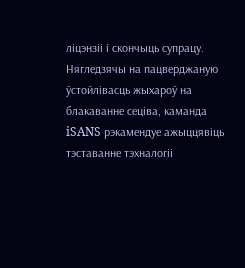ліцэнзіі і скончыць супрацу.
Нягледзячы на пацверджаную ўстойлівасць жыхароў на блакаванне сеціва, каманда iSANS рэкамендуе ажыццявіць тэставанне тэхналогіі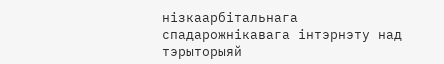нізкаарбітальнага спадарожнікавага інтэрнэту над тэрыторыяй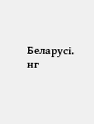Беларусі.
нг